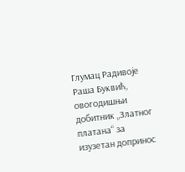Глумац Радивоје Раша Буквић, овогодишњи добитник „Златног платана“ за изузетан допринос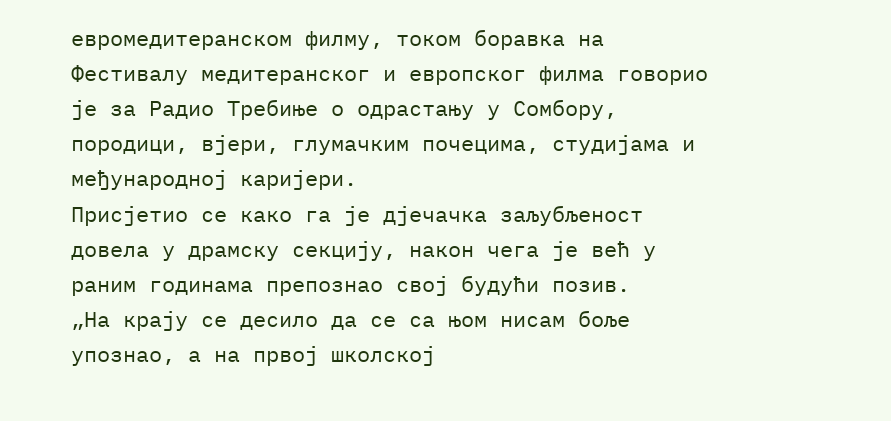евромедитеранском филму, током боравка на Фестивалу медитеранског и европског филма говорио је за Радио Требиње о одрастању у Сомбору, породици, вјери, глумачким почецима, студијама и међународној каријери.
Присјетио се како га је дјечачка заљубљеност довела у драмску секцију, након чега је већ у раним годинама препознао свој будући позив.
„На крају се десило да се са њом нисам боље упознао, а на првој школској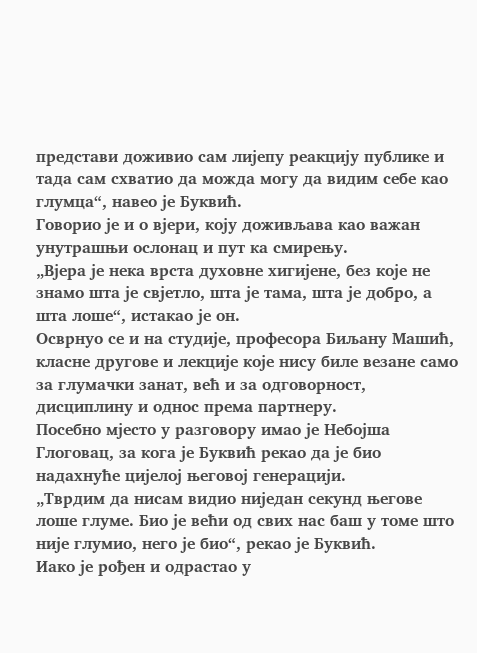представи доживио сам лијепу реакцију публике и тада сам схватио да можда могу да видим себе као глумца“, навео је Буквић.
Говорио је и о вјери, коју доживљава као важан унутрашњи ослонац и пут ка смирењу.
„Вјера је нека врста духовне хигијене, без које не знамо шта је свјетло, шта је тама, шта је добро, а шта лоше“, истакао је он.
Осврнуо се и на студије, професора Биљану Машић, класне другове и лекције које нису биле везане само за глумачки занат, већ и за одговорност, дисциплину и однос према партнеру.
Посебно мјесто у разговору имао је Небојша Глоговац, за кога је Буквић рекао да је био надахнуће цијелој његовој генерацији.
„Тврдим да нисам видио ниједан секунд његове лоше глуме. Био је већи од свих нас баш у томе што није глумио, него је био“, рекао је Буквић.
Иако је рођен и одрастао у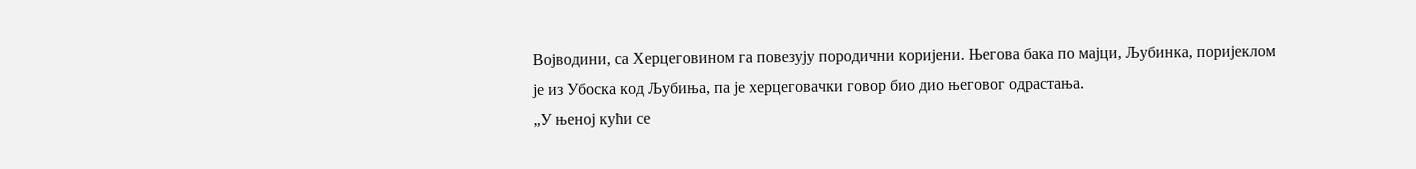Војводини, са Херцеговином га повезују породични коријени. Његова бака по мајци, Љубинка, поријеклом је из Убоска код Љубиња, па је херцеговачки говор био дио његовог одрастања.
„У њеној кући се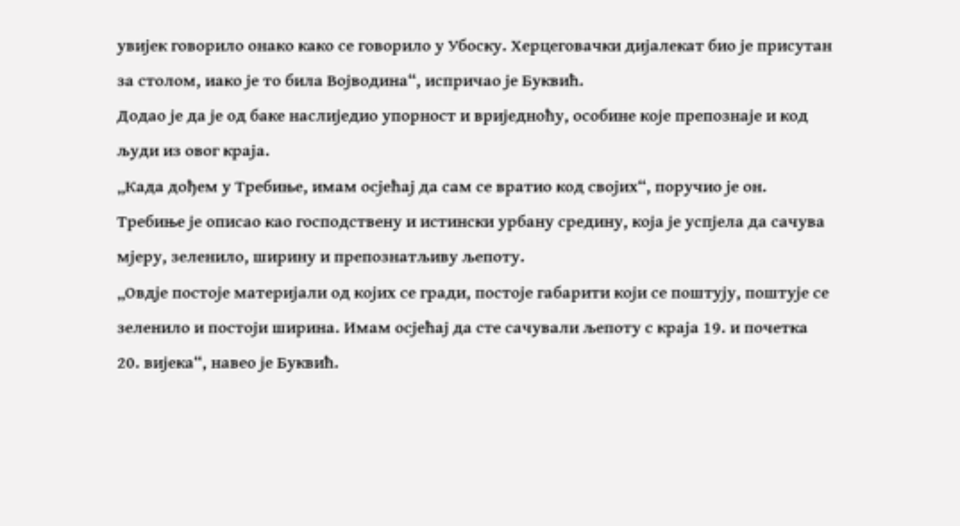увијек говорило онако како се говорило у Убоску. Херцеговачки дијалекат био је присутан за столом, иако је то била Војводина“, испричао је Буквић.
Додао је да је од баке наслиједио упорност и вриједноћу, особине које препознаје и код људи из овог краја.
„Када дођем у Требиње, имам осјећај да сам се вратио код својих“, поручио је он.
Требиње је описао као господствену и истински урбану средину, која је успјела да сачува мјеру, зеленило, ширину и препознатљиву љепоту.
„Овдје постоје материјали од којих се гради, постоје габарити који се поштују, поштује се зеленило и постоји ширина. Имам осјећај да сте сачували љепоту с краја 19. и почетка 20. вијека“, навео је Буквић.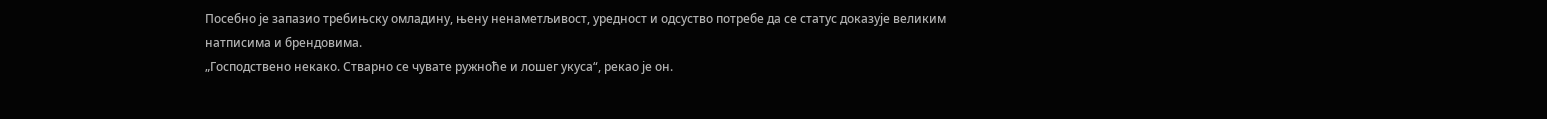Посебно је запазио требињску омладину, њену ненаметљивост, уредност и одсуство потребе да се статус доказује великим натписима и брендовима.
„Господствено некако. Стварно се чувате ружноће и лошег укуса“, рекао је он.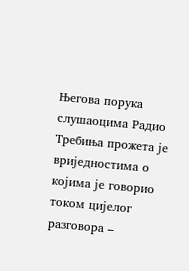Његова порука слушаоцима Радио Требиња прожета је вриједностима о којима је говорио током цијелог разговора –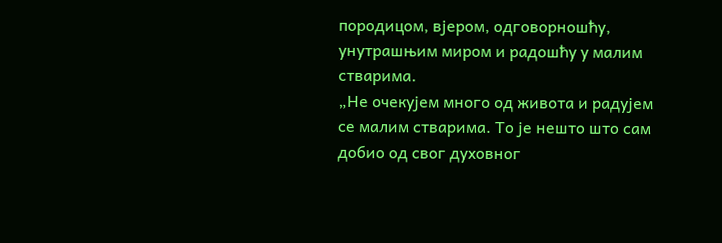породицом, вјером, одговорношћу, унутрашњим миром и радошћу у малим стварима.
„Не очекујем много од живота и радујем се малим стварима. То је нешто што сам добио од свог духовног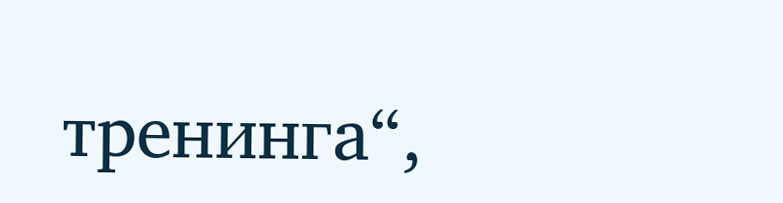тренинга“,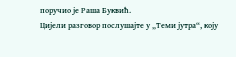поручио је Раша Буквић.
Цијели разговор послушајте у „Теми јутра“, коју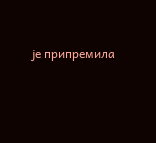је припремила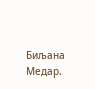Биљана Медар.